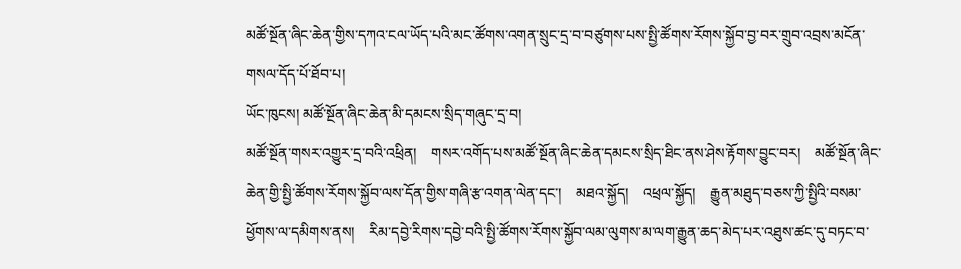མཚོ་སྔོན་ཞིང་ཆེན་གྱིས་དཀའ་ངལ་ཡོད་པའི་མང་ཚོགས་འགན་སྲུང་དྲ་བ་བཙུགས་པས་སྤྱི་ཚོགས་རོགས་སྐྱོབ་བྱ་བར་གྲུབ་འབྲས་མངོན་གསལ་དོད་པོ་ཐོབ་པ།
ཡོང་ཁུངས། མཚོ་སྔོན་ཞིང་ཆེན་མི་དམངས་སྲིད་གཞུང་དྲ་བ།
མཚོ་སྔོན་གསར་འགྱུར་དྲ་བའི་འཕྲིན།    གསར་འགོད་པས་མཚོ་སྔོན་ཞིང་ཆེན་དམངས་སྲིད་ཐིང་ནས་ཤེས་རྟོགས་བྱུང་བར།    མཚོ་སྔོན་ཞིང་ཆེན་གྱི་སྤྱི་ཚོགས་རོགས་སྐྱོབ་ལས་དོན་གྱིས་གཞི་རྩ་འགན་ལེན་དང་།    མཐའ་སྐྱོད།    འཕྲལ་སྐྱོད།    རྒྱུན་མཐུད་བཅས་ཀྱི་སྤྱིའི་བསམ་ཕྱོགས་ལ་དམིགས་ནས།    རིམ་དབྱེ་རིགས་དབྱེ་བའི་སྤྱི་ཚོགས་རོགས་སྐྱོབ་ལམ་ལུགས་མ་ལག་རྒྱུན་ཆད་མེད་པར་འཐུས་ཚང་དུ་བཏང་བ་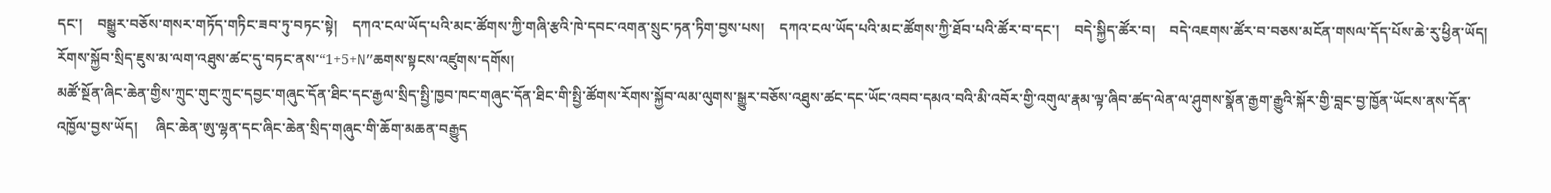དང་།    བསྒྱུར་བཅོས་གསར་གཏོད་གཏིང་ཟབ་ཏུ་བཏང་སྟེ།    དཀའ་ངལ་ཡོད་པའི་མང་ཚོགས་ཀྱི་གཞི་རྩའི་ཁེ་དབང་འགན་སྲུང་ཏན་ཏིག་བྱས་པས།    དཀའ་ངལ་ཡོད་པའི་མང་ཚོགས་ཀྱི་ཐོབ་པའི་ཚོར་བ་དང་།    བདེ་སྐྱིད་ཚོར་བ།    བདེ་འཇགས་ཚོར་བ་བཅས་མངོན་གསལ་དོད་པོས་ཆེ་རུ་ཕྱིན་ཡོད།
རོགས་སྐྱོབ་སྲིད་ཇུས་མ་ལག་འཐུས་ཚང་དུ་བཏང་ནས་“1+5+N”ཆགས་སྟངས་འཛུགས་དགོས།
མཚོ་སྔོན་ཞིང་ཆེན་གྱིས་ཀྲུང་གུང་ཀྲུང་དབྱང་གཞུང་དོན་ཐིང་དང་རྒྱལ་སྲིད་སྤྱི་ཁྱབ་ཁང་གཞུང་དོན་ཐིང་གི་སྤྱི་ཚོགས་རོགས་སྐྱོབ་ལམ་ལུགས་སྒྱུར་བཅོས་འཐུས་ཚང་དང་ཡོང་འབབ་དམའ་བའི་མི་འབོར་གྱི་འགུལ་རྣམ་ལྟ་ཞིབ་ཚད་ལེན་ལ་ཤུགས་སྣོན་རྒྱག་རྒྱུའི་སྐོར་གྱི་བླང་བྱ་ཁྱོན་ཡོངས་ནས་དོན་འཁྱོལ་བྱས་ཡོད།     ཞིང་ཆེན་ཨུ་ལྷན་དང་ཞིང་ཆེན་སྲིད་གཞུང་གི་ཆོག་མཆན་བརྒྱུད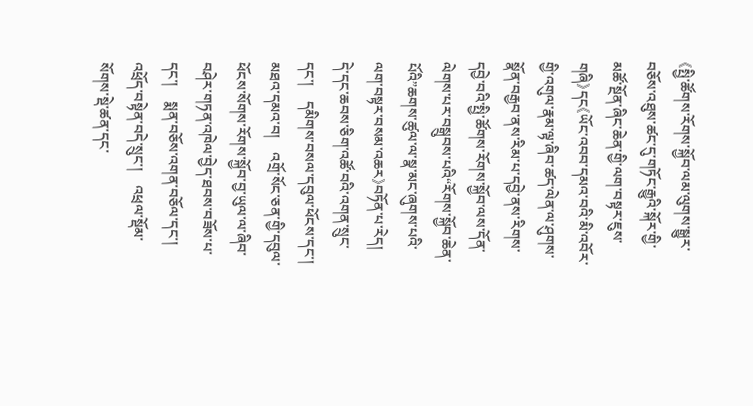《སྤྱི་ཚོགས་རོགས་སྐྱོབ་ལམ་ལུགས་སྒྱུར་བཅོས་འཐུས་ཚང་དུ་གཏོང་རྒྱུའི་སྐོར་གྱི་མཚོ་སྔོན་ཞིང་ཆེན་གྱི་ལག་བསྟར་ཇུས་གཞི》དང《ཡོང་འབབ་དམའ་བའི་མི་འབོར་གྱི་འགུལ་རྣམ་ལྟ་ཞིབ་ཚད་ལེན་ལ་ཤུགས་སྣོན་བརྒྱབ་ནས་རིམ་པ་དབྱེ་ནས་རིགས་དབྱེ་བའི་སྤྱི་ཚོགས་རོགས་སྐྱོབ་ལས་དོན་ལེགས་པར་བསྒྲུབས་པའི“རོགས་སྐྱོབ་ཆེན་པོའི”ཆགས་ཚུལ་ལ་སྣ་མང་ཞུགས་པའི་ལག་བསྟར་བསམ་འཆར》བཏོན་པ་རེད།     དེ་དང་ཆབས་ཅིག་འཚོ་བའི་འགན་སྲུང་དང་།    དམིགས་བསལ་དབུལ་ཕོངས་དང་།    མཐའ་དམའ་བ།    འགྲོ་སོང་ཅན་གྱི་དབུལ་ཕོངས་སོགས་རོགས་སྐྱོབ་བྱ་ཡུལ་ལ་ཞིབ་བཤེར་གཏན་འཁེལ་བྱེད་ཐབས་བཟོས་པ་དང་།    སྨན་བཅོས་འགན་བཅོལ་དང་།    འཕྲོད་བསྟེན་བདེ་སྲུང་།    འཕྲལ་སྡོམ་སོགས་སྡེ་ཚན་དང་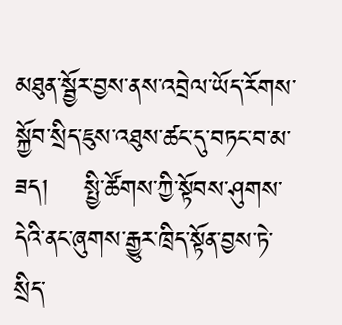མཐུན་སྦྱོར་བྱས་ནས་འབྲེལ་ཡོད་རོགས་སྐྱོབ་སྲིད་ཇུས་འཐུས་ཚང་དུ་བཏང་བ་མ་ཟད།    སྤྱི་ཚོགས་ཀྱི་སྟོབས་ཤུགས་དེའི་ནང་ཞུགས་རྒྱུར་ཁྲིད་སྟོན་བྱས་ཏེ་སྲིད་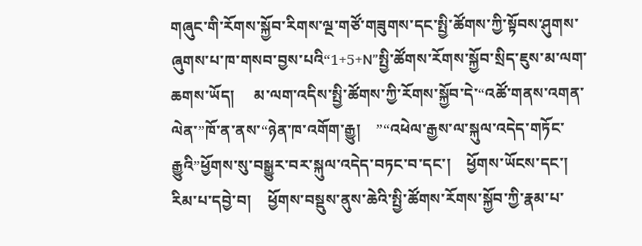གཞུང་གི་རོགས་སྐྱོབ་རིགས་ལྔ་གཙོ་གཟུགས་དང་སྤྱི་ཚོགས་ཀྱི་སྟོབས་ཤུགས་ཞུགས་པ་ཁ་གསབ་བྱས་པའི“1+5+N”སྤྱི་ཚོགས་རོགས་སྐྱོབ་སྲིད་ཇུས་མ་ལག་ཆགས་ཡོད།     མ་ལག་འདིས་སྤྱི་ཚོགས་ཀྱི་རོགས་སྐྱོབ་དེ་“འཚོ་གནས་འགན་ལེན་”ཁོ་ན་ནས་“ཉེན་ཁ་འགོག་རྒྱུ།    ”“འཕེལ་རྒྱས་ལ་སྐུལ་འདེད་གཏོང་རྒྱུའི”ཕྱོགས་སུ་བསྒྱུར་བར་སྐུལ་འདེད་བཏང་བ་དང་།    ཕྱོགས་ཡོངས་དང་།    རིམ་པ་དབྱེ་བ།    ཕྱོགས་བསྡུས་ནུས་ཆེའི་སྤྱི་ཚོགས་རོགས་སྐྱོབ་ཀྱི་རྣམ་པ་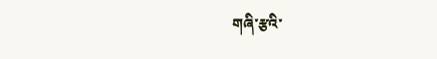གཞི་རྩའི་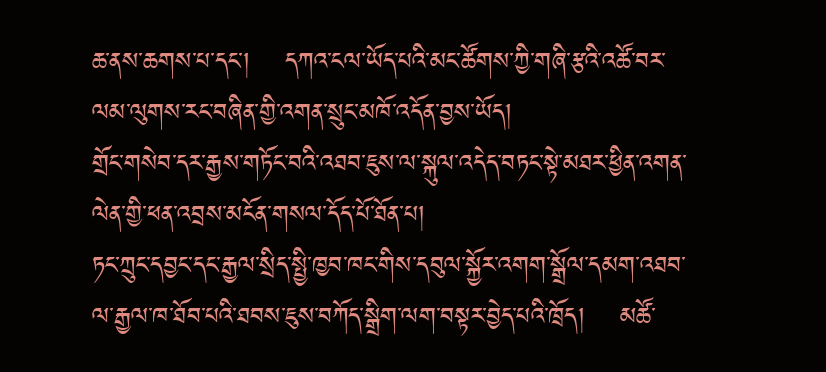ཆ་ནས་ཆགས་པ་དང་།    དཀའ་ངལ་ཡོད་པའི་མང་ཚོགས་ཀྱི་གཞི་རྩའི་འཚོ་བར་ལམ་ལུགས་རང་བཞིན་གྱི་འགན་སྲུང་མཁོ་འདོན་བྱས་ཡོད།
གྲོང་གསེབ་དར་རྒྱས་གཏོང་བའི་འཐབ་ཇུས་ལ་སྐུལ་འདེད་བཏང་སྟེ་མཐར་ཕྱིན་འགན་ལེན་གྱི་ཕན་འབྲས་མངོན་གསལ་དོད་པོ་ཐོན་པ།
ཏང་ཀྲུང་དབྱང་དང་རྒྱལ་སྲིད་སྤྱི་ཁྱབ་ཁང་གིས་དབུལ་སྐྱོར་འགག་སྒྲོལ་དམག་འཐབ་ལ་རྒྱལ་ཁ་ཐོབ་པའི་ཐབས་ཇུས་བཀོད་སྒྲིག་ལག་བསྟར་བྱེད་པའི་ཁྲོད།    མཚོ་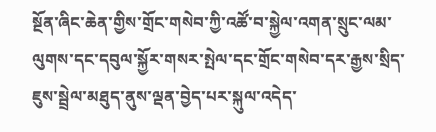སྔོན་ཞིང་ཆེན་གྱིས་གྲོང་གསེབ་ཀྱི་འཚོ་བ་སྐྱེལ་འགན་སྲུང་ལམ་ལུགས་དང་དབུལ་སྐྱོར་གསར་སྤེལ་དང་གྲོང་གསེབ་དར་རྒྱས་སྲིད་ཇུས་སྦྲེལ་མཐུད་ནུས་ལྡན་བྱེད་པར་སྐུལ་འདེད་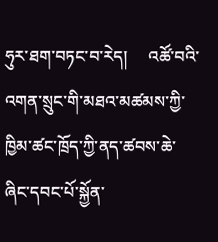ཧུར་ཐག་བཏང་བ་རེད།     འཚོ་བའི་འགན་སྲུང་གི་མཐའ་མཚམས་ཀྱི་ཁྱིམ་ཚང་ཁྲོད་ཀྱི་ནད་ཚབས་ཆེ་ཞིང་དབང་པོ་སྐྱོན་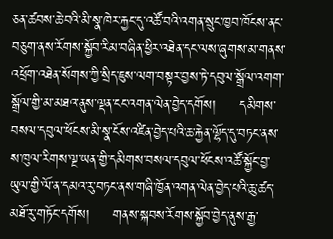ཅན་ཚབས་ཆེ་བའི་མི་སྣ་ཁེར་རྐྱང་དུ་འཚོ་བའི་འགན་སྲུང་ཁྱབ་ཁོངས་ནང་བཅུག་ནས་རོགས་སྐྱོབ་རིམ་བཞིན་ཕྱིར་འཐེན་དང་ལས་ཞུགས་མ་གནས་འཕྲོག་འཐེན་སོགས་ཀྱི་སྲིད་ཇུས་ལག་བསྟར་བྱས་ཏེ་དབུལ་སྒྲོལ་འགག་སྒྲོལ་གྱི་མ་མཐའ་ནུས་ལྡན་ངང་འགན་ལེན་བྱེད་དགོས།     དམིགས་བསལ་དབུལ་ཕོངས་མི་སྣ་ངོས་འཛིན་བྱེད་པའི་ཆ་རྐྱེན་ལྷོད་དུ་བཏང་ནས་ས་ཁུལ་རིགས་ལྔ་ཡན་གྱི་དམིགས་བསལ་དབུལ་ཕོངས་འཚོ་སྐྱོང་བྱ་ཡུལ་གྱི་ལོ་ན་དམའ་རུ་བཏང་ནས་གཞི་ཁྱོན་འགན་ལེན་བྱེད་པའི་ཆུ་ཚད་མཐོ་རུ་གཏོང་དགོས།     གནས་སྐབས་རོགས་སྐྱོབ་བྱེད་ནུས་རྒྱ་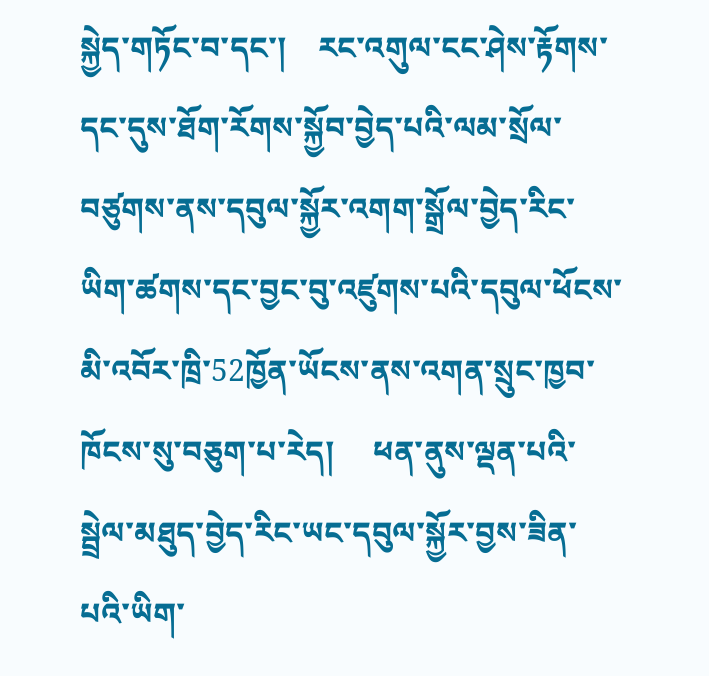སྐྱེད་གཏོང་བ་དང་།    རང་འགུལ་ངང་ཤེས་རྟོགས་དང་དུས་ཐོག་རོགས་སྐྱོབ་བྱེད་པའི་ལམ་སྲོལ་བཙུགས་ནས་དབུལ་སྐྱོར་འགག་སྒྲོལ་བྱེད་རིང་ཡིག་ཚགས་དང་བྱང་བུ་འཛུགས་པའི་དབུལ་ཕོངས་མི་འབོར་ཁྲི་52ཁྱོན་ཡོངས་ནས་འགན་སྲུང་ཁྱབ་ཁོངས་སུ་བཅུག་པ་རེད།     ཕན་ནུས་ལྡན་པའི་སྦྲེལ་མཐུད་བྱེད་རིང་ཡང་དབུལ་སྐྱོར་བྱས་ཟིན་པའི་ཡིག་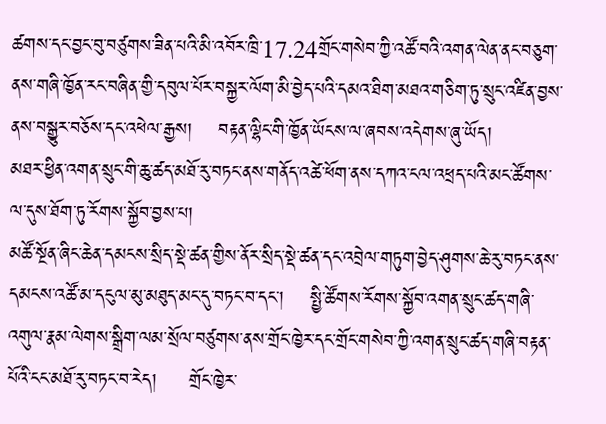ཚགས་དང་བྱང་བུ་བཙུགས་ཟིན་པའི་མི་འབོར་ཁྲི་17.24གྲོང་གསེབ་ཀྱི་འཚོ་བའི་འགན་ལེན་ནང་བཅུག་ནས་གཞི་ཁྱོན་རང་བཞིན་གྱི་དབུལ་པོར་བསྐྱར་ལོག་མི་བྱེད་པའི་དམའ་ཐིག་མཐའ་གཅིག་ཏུ་སྲུང་འཛིན་བྱས་ནས་བསྒྱུར་བཅོས་དང་འཕེལ་རྒྱས།    བརྟན་ལྷིང་གི་ཁྱོན་ཡོངས་ལ་ཞབས་འདེགས་ཞུ་ཡོད།
མཐར་ཕྱིན་འགན་སྲུང་གི་ཆུ་ཚད་མཐོ་རུ་བཏང་ནས་གནོད་འཚེ་ཕོག་ནས་དཀའ་ངལ་འཕྲད་པའི་མང་ཚོགས་ལ་དུས་ཐོག་ཏུ་རོགས་སྐྱོབ་བྱས་པ།
མཚོ་སྔོན་ཞིང་ཆེན་དམངས་སྲིད་སྡེ་ཚན་གྱིས་ནོར་སྲིད་སྡེ་ཚན་དང་འབྲེལ་གཏུག་བྱེད་ཤུགས་ཆེ་རུ་བཏང་ནས་དམངས་འཚོ་མ་དངུལ་མུ་མཐུད་མང་དུ་བཏང་བ་དང་།    སྤྱི་ཚོགས་རོགས་སྐྱོབ་འགན་སྲུང་ཚད་གཞི་འགུལ་རྣམ་ལེགས་སྒྲིག་ལམ་སྲོལ་བཙུགས་ནས་གྲོང་ཁྱེར་དང་གྲོང་གསེབ་ཀྱི་འགན་སྲུང་ཚད་གཞི་བརྟན་པོའི་ངང་མཐོ་རུ་བཏང་བ་རེད།     གྲོང་ཁྱེར་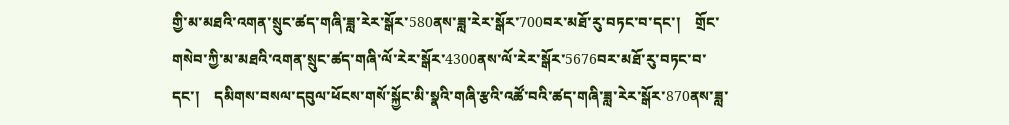གྱི་མ་མཐའི་འགན་སྲུང་ཚད་གཞི་ཟླ་རེར་སྒོར་580ནས་ཟླ་རེར་སྒོར་700བར་མཐོ་རུ་བཏང་བ་དང་།    གྲོང་གསེབ་ཀྱི་མ་མཐའི་འགན་སྲུང་ཚད་གཞི་ལོ་རེར་སྒོར་4300ནས་ལོ་རེར་སྒོར་5676བར་མཐོ་རུ་བཏང་བ་དང་།    དམིགས་བསལ་དབུལ་ཕོངས་གསོ་སྐྱོང་མི་སྣའི་གཞི་རྩའི་འཚོ་བའི་ཚད་གཞི་ཟླ་རེར་སྒོར་870ནས་ཟླ་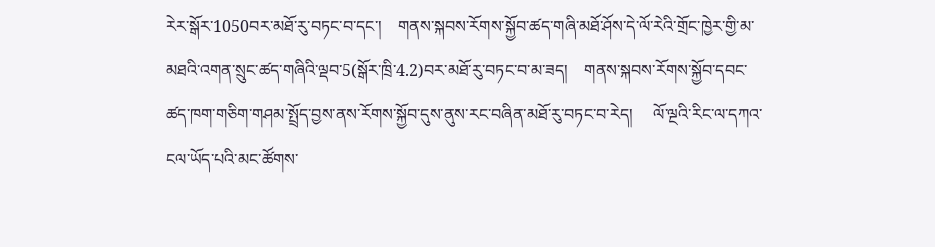རེར་སྒོར་1050བར་མཐོ་རུ་བཏང་བ་དང་།    གནས་སྐབས་རོགས་སྐྱོབ་ཚད་གཞི་མཐོ་ཤོས་དེ་ལོ་རེའི་གྲོང་ཁྱེར་གྱི་མ་མཐའི་འགན་སྲུང་ཚད་གཞིའི་ལྡབ་5(སྒོར་ཁྲི་4.2)བར་མཐོ་རུ་བཏང་བ་མ་ཟད།    གནས་སྐབས་རོགས་སྐྱོབ་དབང་ཚད་ཁག་གཅིག་གཤམ་སྤྲོད་བྱས་ནས་རོགས་སྐྱོབ་དུས་ནུས་རང་བཞིན་མཐོ་རུ་བཏང་བ་རེད།     ལོ་ལྔའི་རིང་ལ་དཀའ་ངལ་ཡོད་པའི་མང་ཚོགས་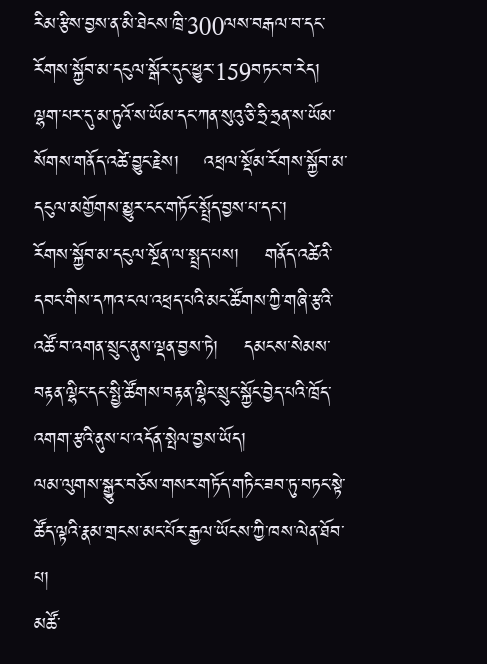རིམ་རྩིས་བྱས་ན་མི་ཐེངས་ཁྲི་300ལས་བརྒལ་བ་དང་རོགས་སྐྱོབ་མ་དངུལ་སྒོར་དུང་ཕྱུར་159བཏང་བ་རེད།     ལྷག་པར་དུ་མ་ཏུའོ་ས་ཡོམ་དང་ཀན་སུའུ་ཅི་ཧྲི་ཧྲན་ས་ཡོམ་སོགས་གནོད་འཚེ་བྱུང་རྗེས།    འཕྲལ་སྡོམ་རོགས་སྐྱོབ་མ་དངུལ་མགྱོགས་མྱུར་ངང་གཏོང་སྤྲོད་བྱས་པ་དང་།    རོགས་སྐྱོབ་མ་དངུལ་སྔོན་ལ་སྤྲད་པས།    གནོད་འཚེའི་དབང་གིས་དཀའ་ངལ་འཕྲད་པའི་མང་ཚོགས་ཀྱི་གཞི་རྩའི་འཚོ་བ་འགན་སྲུང་ནུས་ལྡན་བྱས་ཏེ།    དམངས་སེམས་བརྟན་ལྷིང་དང་སྤྱི་ཚོགས་བརྟན་ལྷིང་སྲུང་སྐྱོང་བྱེད་པའི་ཁྲོད་འགག་རྩའི་ནུས་པ་འདོན་སྤེལ་བྱས་ཡོད།
ལམ་ལུགས་སྒྱུར་བཅོས་གསར་གཏོད་གཏིང་ཟབ་ཏུ་བཏང་སྟེ་ཚོད་ལྟའི་རྣམ་གྲངས་མང་པོར་རྒྱལ་ཡོངས་ཀྱི་ཁས་ལེན་ཐོབ་པ།
མཚོ་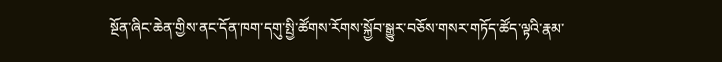སྔོན་ཞིང་ཆེན་གྱིས་ནང་དོན་ཁག་དགུ་སྤྱི་ཚོགས་རོགས་སྐྱོབ་སྒྱུར་བཅོས་གསར་གཏོད་ཚོད་ལྟའི་རྣམ་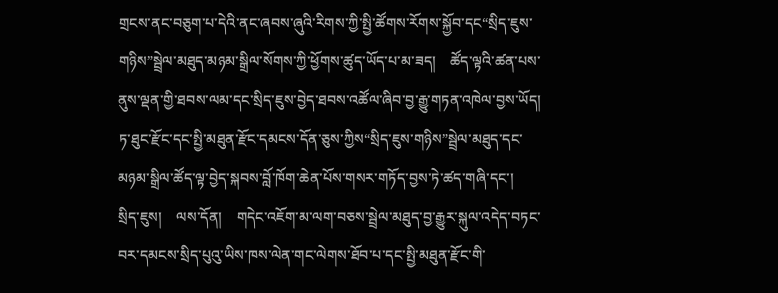གྲངས་ནང་བཅུག་པ་དེའི་ནང་ཞབས་ཞུའི་རིགས་ཀྱི་སྤྱི་ཚོགས་རོགས་སྐྱོབ་དང“སྲིད་ཇུས་གཉིས”སྦྲེལ་མཐུད་མཉམ་སྒྲིལ་སོགས་ཀྱི་ཕྱོགས་ཚུད་ཡོད་པ་མ་ཟད།    ཚོད་ལྟའི་ཚན་པས་ནུས་ལྡན་གྱི་ཐབས་ལམ་དང་སྲིད་ཇུས་བྱེད་ཐབས་འཚོལ་ཞིབ་བྱ་རྒྱུ་གཏན་འཁེལ་བྱས་ཡོད།     ཏ་ཐུང་རྫོང་དང་སྤྱི་མཐུན་རྫོང་དམངས་དོན་ཅུས་ཀྱིས“སྲིད་ཇུས་གཉིས”སྦྲེལ་མཐུད་དང་མཉམ་སྒྲིལ་ཚོད་ལྟ་བྱེད་སྐབས་བློ་ཁོག་ཆེན་པོས་གསར་གཏོད་བྱས་ཏེ་ཚད་གཞི་དང་།    སྲིད་ཇུས།    ལས་དོན།    གདེང་འཇོག་མ་ལག་བཅས་སྦྲེལ་མཐུད་བྱ་རྒྱུར་སྐུལ་འདེད་བཏང་བར་དམངས་སྲིད་པུའུ་ཡིས་ཁས་ལེན་གང་ལེགས་ཐོབ་པ་དང་སྤྱི་མཐུན་རྫོང་གི་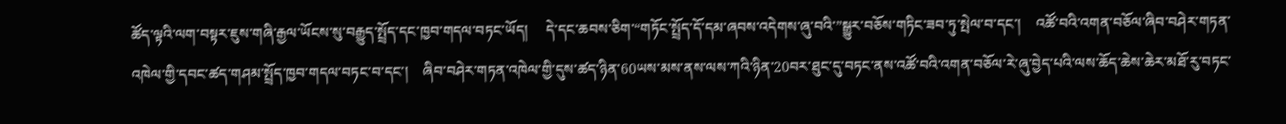ཚོད་ལྟའི་ལག་བསྟར་ཇུས་གཞི་རྒྱལ་ཡོངས་སུ་བརྒྱུད་སྤྲོད་དང་ཁྱབ་གདལ་བཏང་ཡོད།     དེ་དང་ཆབས་ཅིག་“གཏོང་སྤྲོད་དོ་དམ་ཞབས་འདེགས་ཞུ་བའི་”སྒྱུར་བཅོས་གཏིང་ཟབ་ཏུ་སྤེལ་བ་དང་།    འཚོ་བའི་འགན་བཅོལ་ཞིབ་བཤེར་གཏན་འཁེལ་གྱི་དབང་ཚད་གཤམ་སྤྲོད་ཁྱབ་གདལ་བཏང་བ་དང་།    ཞིབ་བཤེར་གཏན་འཁེལ་གྱི་དུས་ཚད་ཉིན་60ཡས་མས་ནས་ལས་ཀའི་ཉིན་20བར་ཐུང་དུ་བཏང་ནས་འཚོ་བའི་འགན་བཅོལ་རེ་ཞུ་བྱེད་པའི་ལས་ཆོད་ཆེས་ཆེར་མཐོ་རུ་བཏང་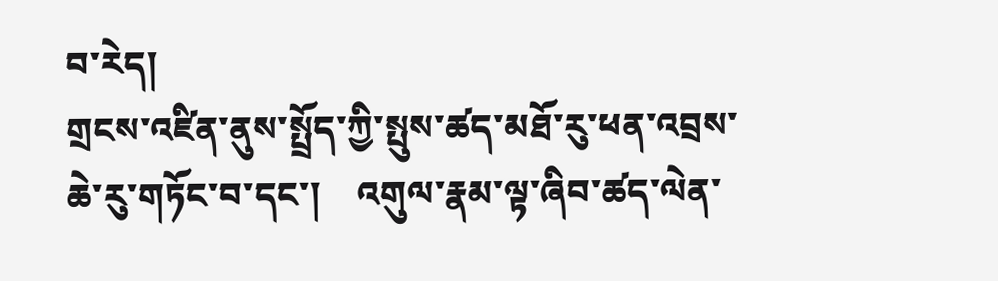བ་རེད།
གྲངས་འཛིན་ནུས་སྤྲོད་ཀྱི་སྤུས་ཚད་མཐོ་རུ་ཕན་འབྲས་ཆེ་རུ་གཏོང་བ་དང་།    འགུལ་རྣམ་ལྟ་ཞིབ་ཚད་ལེན་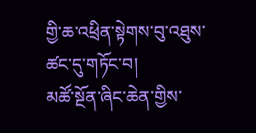གྱི་ཆ་འཕྲིན་སྟེགས་བུ་འཐུས་ཚང་དུ་གཏོང་བ།
མཚོ་སྔོན་ཞིང་ཆེན་གྱིས་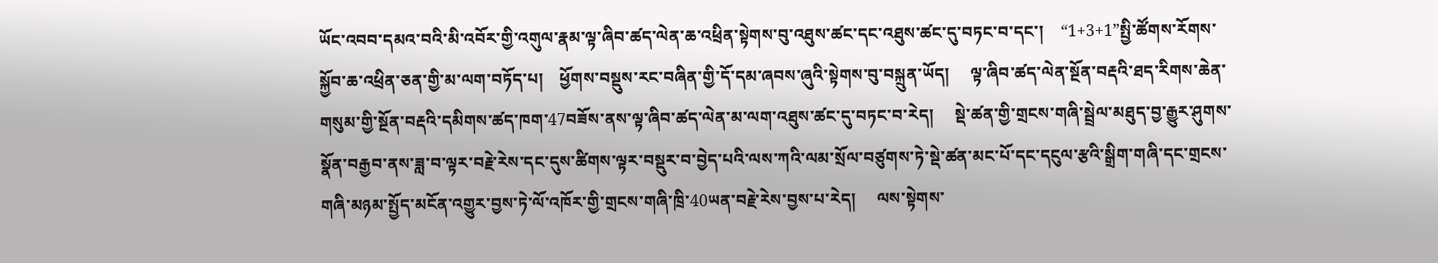ཡོང་འབབ་དམའ་བའི་མི་འབོར་གྱི་འགུལ་རྣམ་ལྟ་ཞིབ་ཚད་ལེན་ཆ་འཕྲིན་སྟེགས་བུ་འཐུས་ཚང་དང་འཐུས་ཚང་དུ་བཏང་བ་དང་།    “1+3+1”སྤྱི་ཚོགས་རོགས་སྐྱོབ་ཆ་འཕྲིན་ཅན་གྱི་མ་ལག་བཏོད་པ།    ཕྱོགས་བསྡུས་རང་བཞིན་གྱི་དོ་དམ་ཞབས་ཞུའི་སྟེགས་བུ་བསྐྲུན་ཡོད།     ལྟ་ཞིབ་ཚད་ལེན་སྔོན་བརྡའི་ཐད་རིགས་ཆེན་གསུམ་གྱི་སྔོན་བརྡའི་དམིགས་ཚད་ཁག་47བཟོས་ནས་ལྟ་ཞིབ་ཚད་ལེན་མ་ལག་འཐུས་ཚང་དུ་བཏང་བ་རེད།     སྡེ་ཚན་གྱི་གྲངས་གཞི་སྦྲེལ་མཐུད་བྱ་རྒྱུར་ཤུགས་སྣོན་བརྒྱབ་ནས་ཟླ་བ་ལྟར་བརྗེ་རེས་དང་དུས་ཚིགས་ལྟར་བསྡུར་བ་བྱེད་པའི་ལས་ཀའི་ལམ་སྲོལ་བཙུགས་ཏེ་སྡེ་ཚན་མང་པོ་དང་དངུལ་རྩའི་སྒྲིག་གཞི་དང་གྲངས་གཞི་མཉམ་སྤྱོད་མངོན་འགྱུར་བྱས་ཏེ་ལོ་འཁོར་གྱི་གྲངས་གཞི་ཁྲི་40ཡན་བརྗེ་རེས་བྱས་པ་རེད།     ལས་སྟེགས་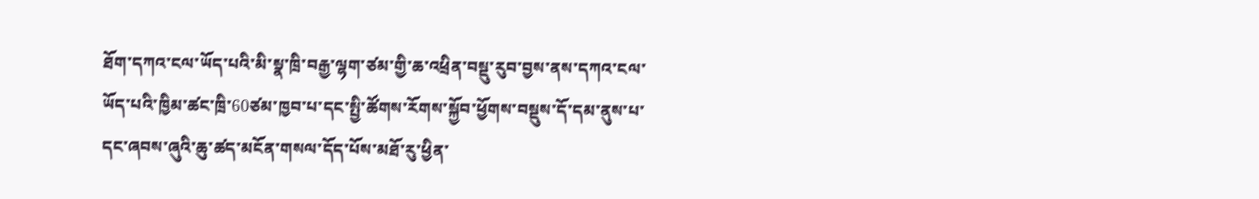ཐོག་དཀའ་ངལ་ཡོད་པའི་མི་སྣ་ཁྲི་བརྒྱ་ལྷག་ཙམ་གྱི་ཆ་འཕྲིན་བསྡུ་རུབ་བྱས་ནས་དཀའ་ངལ་ཡོད་པའི་ཁྱིམ་ཚང་ཁྲི་60ཙམ་ཁྱབ་པ་དང་སྤྱི་ཚོགས་རོགས་སྐྱོབ་ཕྱོགས་བསྡུས་དོ་དམ་ནུས་པ་དང་ཞབས་ཞུའི་ཆུ་ཚད་མངོན་གསལ་དོད་པོས་མཐོ་རུ་ཕྱིན་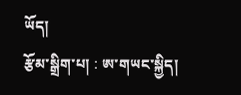ཡོད།
རྩོམ་སྒྲིག་པ། : ཨ་གཡང་སྐྱིད།